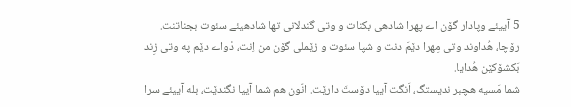5 آییئے وپادار گۆن اے پهرا شادهی بکنات و وتی گندلانی تها شادهیئے سئوت بجناتنت.
رۆچا، هُداوند وتی مِهرا دێمَ دنت و شپا سئوت و زێملی گۆن من اِنت، دْواے دێم په وتی زِند بَکشۆکێن هُدایا.
شما مَسیه هچبر ندیستگ، اَنگت آییا دۆستَ دارێت. انّون هم شما آییا نگندێت، بله آییئے سرا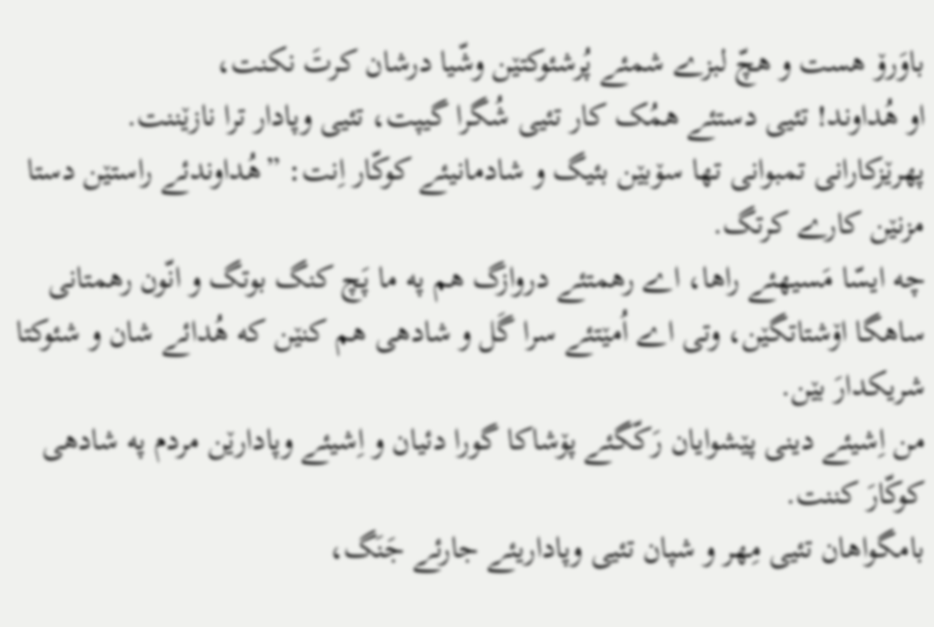باوَرۆ هست و هچّ لبزے شمئے پُرشئوکتێن وشّیا درشان کرتَ نکنت،
او هُداوند! تئیی دستئے همُک کار تئیی شُگرا گیپت، تئیی وپادار ترا نازێننت.
پهرێزکارانی تمبوانی تها سۆبێن بئیگ و شادمانیئے کوکّار اِنت: ”هُداوندئے راستێن دستا مزنێن کارے کرتگ.
چه ایسّا مَسیهئے راها، اے رهمتئے دروازگ هم په ما پَچ کنگ بوتگ و انّون رهمتانی ساهگا اۆشتاتگێن، وتی اے اُمێتئے سرا گَل و شادهی هم کنێن که هُدائے شان و شئوکتا شریکدارَ بێن.
من اِشیئے دینی پێشوایان رَکّگئے پۆشاکا گورا دئیان و اِشیئے وپادارێن مردم په شادهی کوکّارَ کننت.
بامگواهان تئیی مِهر و شپان تئیی وپاداریئے جارئے جَنَگ،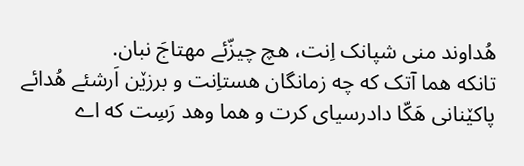هُداوند منی شپانک اِنت، هچ چیزّئے مهتاجَ نبان.
تانکه هما آتک که چه زمانگان هستاِنت و برزێن اَرشئے هُدائے پاکێنانی هَکّا دادرسیای کرت و هما وهد رَسِت که اے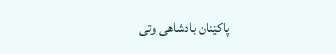پاکێنان بادشاهی وتی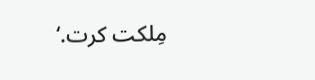مِلکت کرت.‘